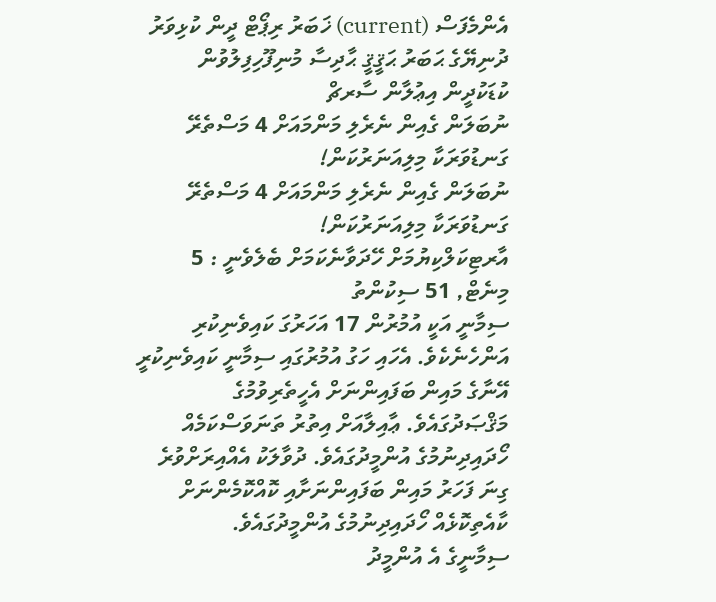އެންމެފަސް (current) ޚަބަރު ރިޕޯޓް ދީން ކުޅިވަރު ދުނިޔޭގެ ޙަބަރު ޙަޤީޤީ ޙާދިސާ މުނިފޫހިފިލުވުން ކުޑަކުދީން އިޢުލާން ސާރޗް
ނުބަލަން ގެއިން ނެރެލި މަންމައަށް 4 މަސްތެރޭ ގަނޑުވަރަކާ މިލިއަނަރުކަން!
ނުބަލަން ގެއިން ނެރެލި މަންމައަށް 4 މަސްތެރޭ ގަނޑުވަރަކާ މިލިއަނަރުކަން!
އާރޓިކަލްކިޔުމަށް ހޭދަވާނެކަމަށް ބެލެވެނީ : 5 މިނެޓް, 51 ސިކުންތު
ސިމާނީ އަކީ އުމުރުން 17 އަހަރުގަ ކައިވެނިކުރި އަންހެނެކެވެ. އެހައި ހަގު އުމުރުގައި ސިމާނީ ކައިވެނިކުރީ އޭނާގެ މައިން ބަފައިންނަށް އެހީތެރިވުމުގެ މަޤްޞަދުގައެވެ. ޢާއިލާއަށް އިތުރު ތަނަވަސްކަމެއް ހޯދައިދިނުމުގެ އުންމީދުގައެވެ. ދުވާލަކު އެއްއިރަށްވުރެ ގިނަ ފަހަރު މައިން ބަފައިންނަށާއި ކޮއްކޮމެންނަށް ކާއެތިކޮޅެއް ހޯދައިދިނުމުގެ އުންމީދުގައެވެ.
ސިމާނީގެ އެ އުންމީދު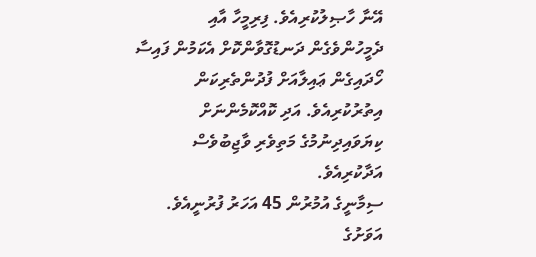އޭނާ ހާޞިލުކުރިއެވެ. ފިރިމީހާ އާއި ދެމީހުންވެގެން ދަނޑުގޮވާންކޮށް އެކަމުން ފައިސާ ހޯދައިގެން ޢައިލާއަށް ފުދުންތެރިކަން އިތުރުކުރިއެވެ. އަދި ކޮއްކޮމެންނަށް ކިޔަވައިދިނުމުގެ މަތިވެރި ވާޖިބުވެސް އަދާކުރިއެވެ.
ސިމާނީގެ އުމުރުން 45 އަހަރު ފުރުނީއެވެ. އަވަށުގެ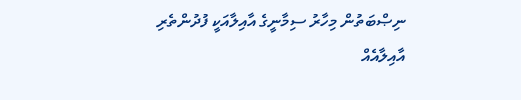ނިޞްބަތުން މިހާރު ސިމާނީގެ އާއިލާއަކީ ފުދުންތެރި އާއިލާއެއް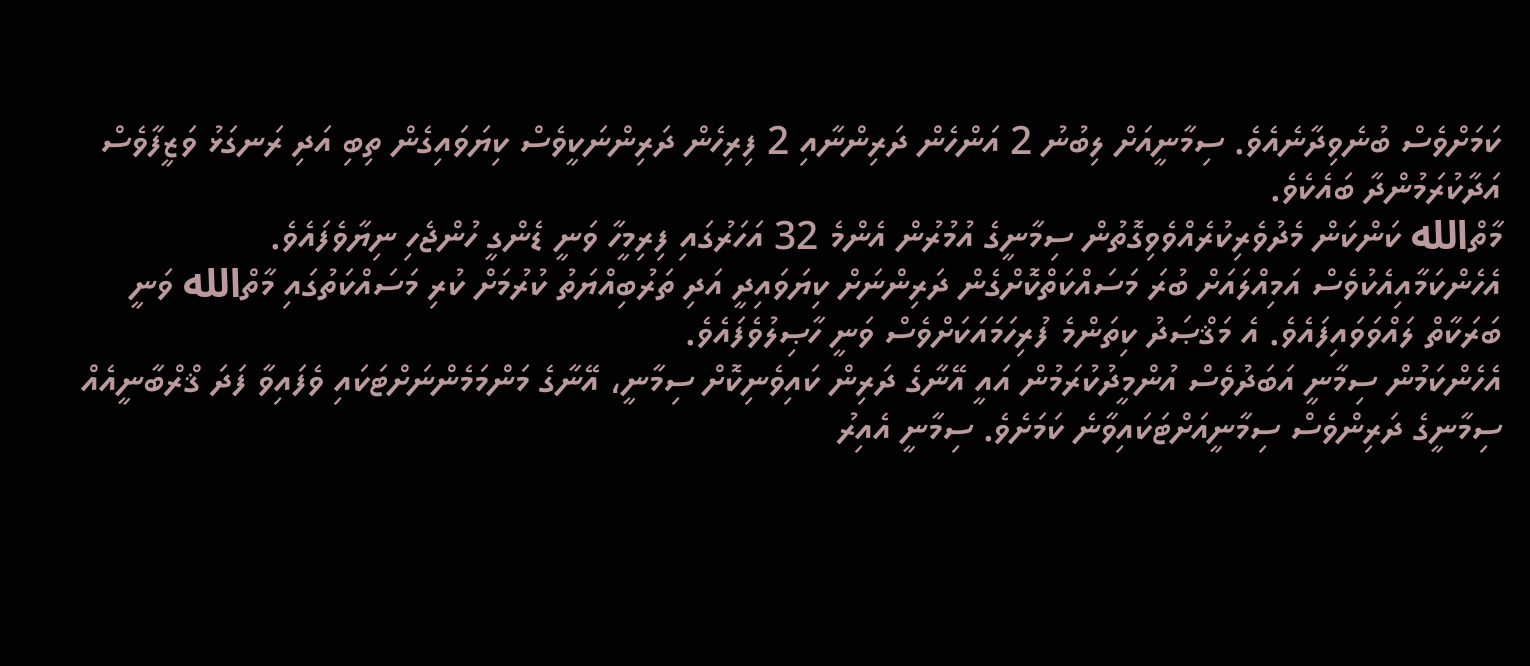ކަމަށްވެސް ބުނެވިދާނެއެވެ. ސިމާނީއަށް ލިބުނު 2 އަންހެން ދަރިންނާއި 2 ފިރިހެން ދަރިންނަކީވެސް ކިޔަވައިގެން ތިބި އަދި ރަނގަޅު ވަޒީފާވެސް އަދާކުރަމުންދާ ބައެކެވެ.
މާތްالله ކަންކަން މެދުވެރިކުރެއްވެވިގޮތުން ސިމާނީގެ އުމުރުން އެންމެ 32 އަހަރުގައި ފިރިމީހާ ވަނީ ޑެންގީ ހުންޖެހި ނިޔާވެފައެވެ. އެހެންކަމާއިއެކުވެސް އަމިއްލައަށް ބުރަ މަސައްކަތްކޮށްގެން ދަރިންނަށް ކިޔަވައިދީ އަދި ތަރުބިއްޔަތު ކުރުމަށް ކުރި މަސައްކަތުގައި މާތްالله ވަނީ ބަރަކާތް ލައްވަވައިފައެވެ. އެ މަޤްޞަދު ކިތަންމެ ފުރިހަމައަކަށްވެސް ވަނީ ހާޞިލުވެފައެވެ.
އެހެންކަމުން ސިމާނީ އަބަދުވެސް އުންމީދުކުރަމުން އައީ އޭނާގެ ދަރިން ކައިވެނިކޮށް ސިމާނީ، އޭނާގެ މަންމަމެންނަށްޓަކައި ވެފައިވާ ފަދަ ޤްރްބާނީއެއް ސިމާނީގެ ދަރިންވެސް ސިމާނީއަށްޓަކައިވާނެ ކަމަށެވެ. ސިމާނީ އެއިރު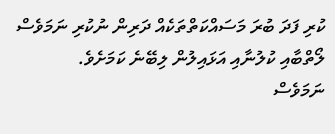ކުރި ފަދަ ބުރަ މަސައްކަތްތަކެއް ދަރިން ނުކުރި ނަމަވެސް ލޯތްބާއި ކުލުނާއި އަޅައިލުން ލިބޭނެ ކަމަށެވެ.
ނަމަވެސް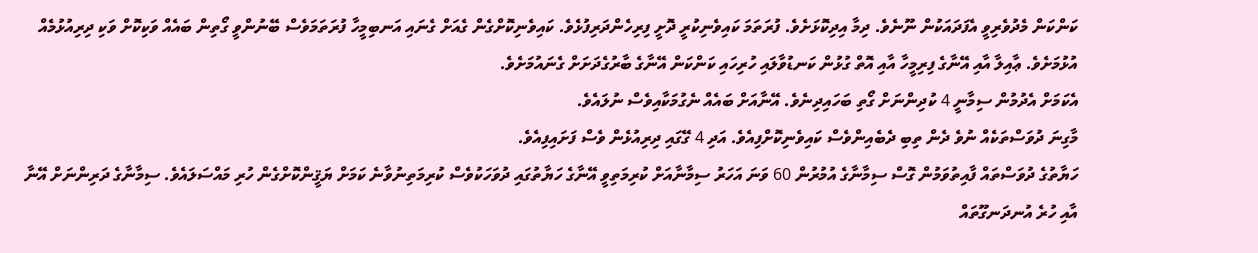ކަންކަން މެދުވެރިވީ އެފަދައަކުން ނޫނެވެ. ދިމާ އިދިކޮޅަށެވެ. ފުރަތަމަ ކައިވެނިކުރީ ދޮށީ ފިރިހެންދަރިފުޅެވެ. ކައިވެނިކޮށްގެން ގެއަށް ގެނައި އަނބިމީހާ ފުރަތަމަވެސް ބޭނުންވީ ގޯތިން ބައެއް ވަކިކޮށް ވަކި ދިރިއުޅުމެއް އުޅުމަށެވެ. ޢާއިލާ އާއި އޭނާގެ ފިރިމީހާ އާއި އޮތް ގުޅުން ކަނޑުވާލައި ހުރިހައި ކަންކަން އޭނާގެ ބާރުގެދަށަށް ގެނައުމަށެވެ.
އެކަމަށް އެދުމުން ސިމާނީ 4 ކުދިންނަށް ގޯތި ބަހައިދިނެވެ. އޭނާއަށް ބައެއް ނެގުމަކާއިވެސް ނުލައެވެ.
މާގިނަ ދުވަސްތަކެއް ނުވެ ދެން ތިބި ދެބެއިންވެސް ކައިވެނިކޮށްފިއެވެ. އަދި 4 ގޭގައި ދިރިއުޅެން ވެސް ފަށައިފިއެވެ.
ހަޔާތުގެ ދުވަސްތައް ފާއިތުވަމުން ގޮސް ސިމާނާގެ އުމުރުން 60 ވަނަ އަހަރު ސިމާނާއަށް ކުރިމަތިވީ އޭނާގެ ހަޔާތުގައި ދުވަހަކުވެސް ކުރިމަތިނުވާނެ ކަމަށް ޔަޤީންކޮށްގެން ހުރި މައްސަލައެވެ. ސިމާނާގެ ދަރިންނަށް އޭނާ އާއި ހުރެ އުނދަނގޫތައް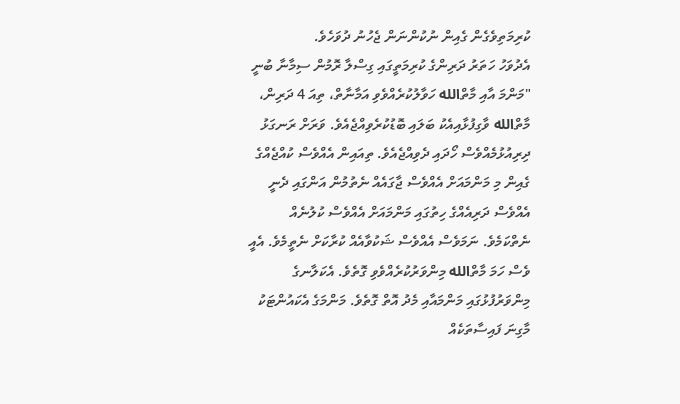ކުރިމަތިވެގެން ގެއިން ނުކުންނަން ޖެހުނު ދުވަހެވެ.
އެދުވަހު ހަތަރު ދަރިންގެ ކުރިމަތީގައި ގިސްލާ ރޮމުން ސިމާނާ ބުނީ "މަންމަ އާއި މާތްالله ހަވާލުކުރެއްވެވި އަމާނާތް، ތިއަ 4 ދަރިން، މާތްالله ވާގިފުޅާއިއެކު ބަލައި ބޮޑުކުރެވިއްޖެއެވެ. ވަރަށް ރަނގަޅު ދިރިއުޅުމެއްވެސް ހޯދައި ދެވިއްޖެއެވެ. ތިއައިން އެއްވެސް ކުއްޖެއްގެ ގެއިން މި މަންމައަށް އެއްވެސް ޖާގައެއް ނެތުމުން އަންގައި ދެނީ އެއްވެސް ދަރިއެއްގެ ހިތުގައި މަންމައަށް އެއްވެސް ކުލުނެއް ނެތްކަމެވެ. ނަމަވެސް އެއްވެސް ޝަކުވާއެއް ކުރާކަށް ނެތީމެވެ. އެއީ ވެސް ހަމަ މާތްالله މިންވަރުކުރެއްވެވި ގޮތެވެ. އެކަލާނގެ މިންވަރުފުޅުގައި މަންމައާއި މެދު އޮތް ގޮތެވެ. މަންމަގެ އެކައުންޓަކު މާގިނަ ފައިސާތަކެއް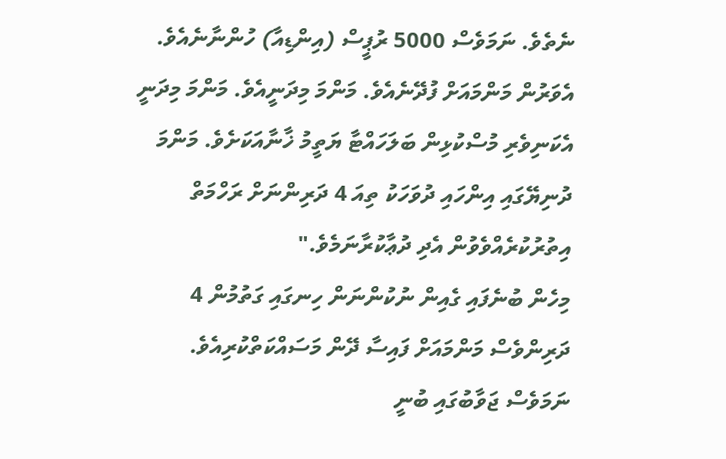ނެތެވެ. ނަމަވެސް 5000 ރުޕީސް (އިންޑިއާ) ހުންނާނެއެވެ. އެވަރުން މަންމައަށް ފުދޭނެއެވެ. މަންމަ މިދަނީއެވެ. މަންމަ މިދަނީ އެކަނިވެރި މުސްކުޅިން ބަލަހައްޓާ ޔަތީމު ޚާނާއަކަށެވެ. މަންމަ ދުނިޔޭގައި އިންހައި ދުވަހަކު ތިއަ 4 ދަރިންނަށް ރަހްމަތް އިތުރުކުރެއްވެވުން އެދި ދުޢާކުރާނަމެވެ."
މިހެން ބުނެފައި ގެއިން ނުކުންނަން ހިނގައި ގަތުމުން 4 ދަރިންވެސް މަންމައަށް ފައިސާ ދޭން މަސައްކަތްކުރިއެވެ. ނަމަވެސް ޖަވާބުގައި ބުނީ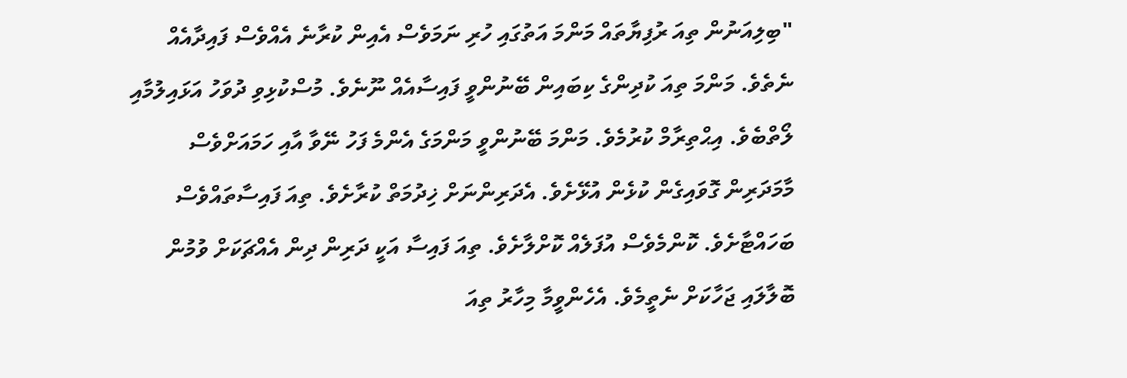"ބިލިއަނުން ތިއަ ރުފިޔާތައް މަންމަ އަތުގައި ހުރި ނަމަވެސް އެއިން ކުރާނެ އެއްވެސް ފައިދާއެއް ނެތެވެ. މަންމަ ތިއަ ކުދިންގެ ކިބައިން ބޭނުންވީ ފައިސާއެއް ނޫނެވެ. މުސްކުޅިވި ދުވަހު އަޅައިލުމާއި ލޯތްބެވެ. އިޙްތިރާމް ކުރުމެވެ. މަންމަ ބޭނުންވީ މަންމަގެ އެންމެ ފަހު ނޭވާ އާއި ހަމައަށްވެސް މާމަދަރިން ގޮވައިގެން ކުޅެން އުޅޭށެވެ. އެދަރިންނަށް ޚިދުމަތް ކުރާށެވެ. ތިއަ ފައިސާތައްވެސް ބަހައްޓާށެވެ. ކޮންމެވެސް އުފަލެއް ކޮށްލާށެވެ. ތިއަ ފައިސާ އަކީ ދަރިން ދިން އެއްޗަކަށް ވުމުން ބޮލާލައި ޖަހާކަށް ނެތީމެވެ. އެހެންވީމާ މިހާރު ތިއަ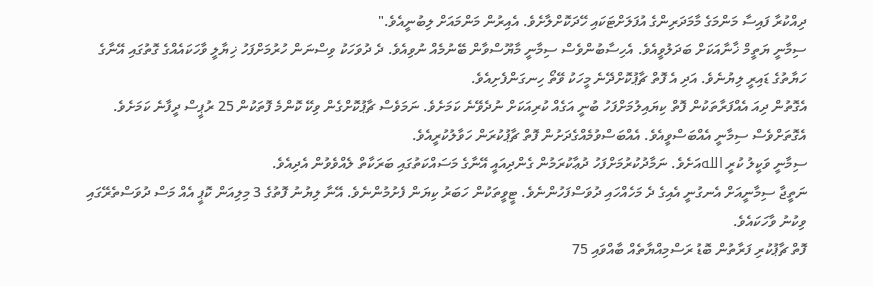ދިއްކުރާ ފައިސާ މަންމަގެ މާމަދަރިންގެ އުފަލަށްޓަކައި ހޭދަކޮށްލާށެވެ. އެއިރުން މަންމައަށް ލިބުނީއެވެ."
ސިމާނީ ޔަތީމް ޚާނާއަކަށް ބަދަލުވީއެވެ. އެހިސާބުންވެސް ސިމާނީ މާޔޫސްވާން ބޭނުމެއް ނުވިއެވެ. ދެ ދުވަހަކު ވިސްނަން ހުރުމަށްފަހު ޚިޔާލީ ވާހަކައެއްގެ ގޮތުގައި އޭނާގެ ހަޔާތުގެ ޑައިރީ ލިޔުނެވެ. އަދި އެ ފޮތް ޗާޕުކޮށްދޭނެ މީހަކު ވޭތޯ ހިނގަންފެށިއެވެ.
އެގޮތުން ދިއަ އެއްފަރާތަކުން ފޮތް ކިޔައިލުމަށްފަހު ބުނީ އަގެއް ކުރިއަކަށް ނުދެވޭނެ ކަމަށެވެ. ނަމަވެސް ޗާޕުކޮށްގެން ވިކޭ ކޮންމެ ފޮތަކުން 25 ރުޕީސް ދީފާނެ ކަމަށެވެ. އެގޮތަށްވެސް ސިމާނީ އެއްބަސްވީއެވެ. އެއްބަސްވުމެއްގެދަށުން ފޮތް ޗާޕުކުރަން ހަވާލުކުރީއެވެ.
ސިމާނީ ވަކީލު ކުރީ اللهއަށެވެ. ނަމާދުކުރުމަށްފަހު ދުޢާކުރަމުން ގެންދިއައީ އޭނާގެ މަސައްކަތުގައި ބަރަކާތް ލެއްވެވުން އެދިއެވެ.
ނަތީޖާ ސިމާނީއަށް އެނގުނީ އެއިގެ ދެ މަހެއްހައި ދުވަސްފަހުންނެވެ. ޓީވީތަކުން ހަބަރު ކިޔަން ފެށުމުންނެވެ. އޭނާ ލިޔުނު ފޮތުގެ 3 މިލިއަން ކޮޕީ އެއް މަސް ދުވަސްތެރޭގައި ވިކުނު ވާހަކައެވެ.
ފޮތް ޗާޕުކުރި ފަރާތުން ބޮޑު ރަސްމިއްޔާތެއް ބާއްވައި 75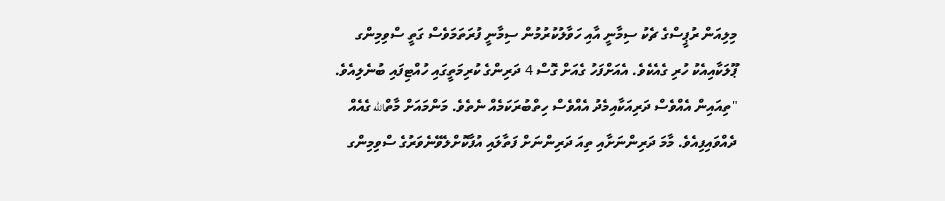މިލިއަން ރުޕީސްގެ ޗެކު ސިމާނީ އާއި ހަވާލުކުރުމުން ސިމާނީ ފުރަތަމަވެސް ގަތީ ސްވިމިންގ ޕޫލަކާއިއެކު ހުރި ގެއެކެވެ. އެއަށްފަހު ގެއަށް ގޮސް 4 ދަރިންގެ ކުރިމަތީގައި ހުއްޓިފައި ބުނެލިއެވެ.
"ތިއައިން އެއްވެސް ދަރިއަކާއިމެދު އެއްވެސް ހިތްބުރަކަމެއް ނެތެވެ. މަންމައަށް މާތްالله ގެއެއް ދެއްވައިފިއެވެ. މާމަ ދަރިންނަށާއި ތިއަ ދަރިންނަށް ފަތާލައި އުފާކޮށްލެވޭނެވަރުގެ ސްވިމިންގ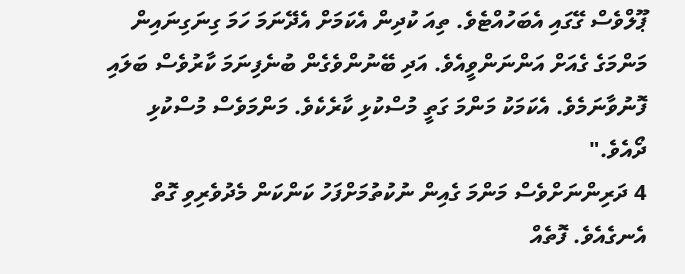ޕޫލްވެސް ގޭގައި އެބަހުއްޓެވެ. ތިއަ ކުދިން އެކަމަށް އެދޭނަމަ ހަމަ ގިނަގިނައިން މަންމަގެ ގެއަށް އަންނަންވީއެވެ. އަދި ބޭނުންވެގެން ބުނެފިނަމަ ކާރުވެސް ބަލައި ފޮނުވާނަމެވެ. އެކަމަކު މަންމަ ގަތީ މުސްކުޅި ކާރެކެވެ. މަންމަވެސް މުސްކުޅި ދޯއެވެ."
4 ދަރިންނަށްވެސް މަންމަ ގެއިން ނުކުތުމަށްފަހު ކަންކަން މެދުވެރިވި ގޮތް އެނގެއެވެ. ފޮތެއް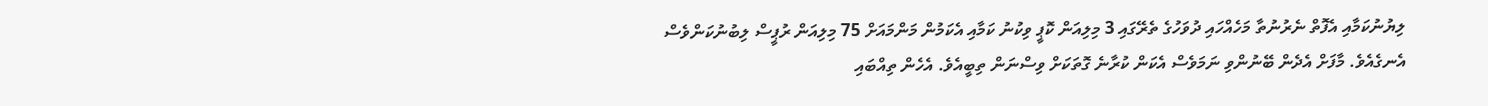ލިޔުނުކަމާއި އެފޮތް ނެރުނުތާ މަހެއްހައި ދުވަހުގެ ތެރޭގައި 3 މިލިއަން ކޮޕީ ވިކުނު ކަމާއި އެކަމުން މަންމައަށް 75 މިލިއަން ރުޕީސް ލިބުނުކަންވެސް އެނގެއެވެ. މާފަށް އެދެން ބޭނުންވި ނަމަވެސް އެކަން ކުރާނެ ގޮތަކަށް ވިސްނަން ތިބީއެވެ. އެހެން ތިއްބައި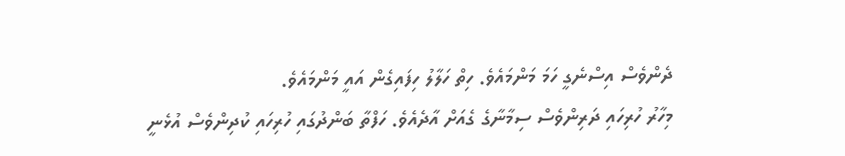ދެންވެސް އިސްނެގީ ހަމަ މަންމައެވެ. ހިތް ހަލާލު ހިފައިގެން އައީ މަންމައެވެ.
މިހާރު ހުރިހައި ދަރިންވެސް ސިމާނާގެ ގެއަށް އާދެއެވެ. ހަފްތާ ބަންދުގައި ހުރިހައި ކުދިންވެސް އުޅެނީ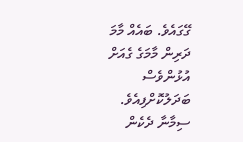ގޭގައެވެ. ބައެއް މާމަ ދަރިން މާމަގެ ގެއަށް އުޅުންވެސް ބަދަލުކޮށްފިއެވެ. ސިމާނާ ދެކެން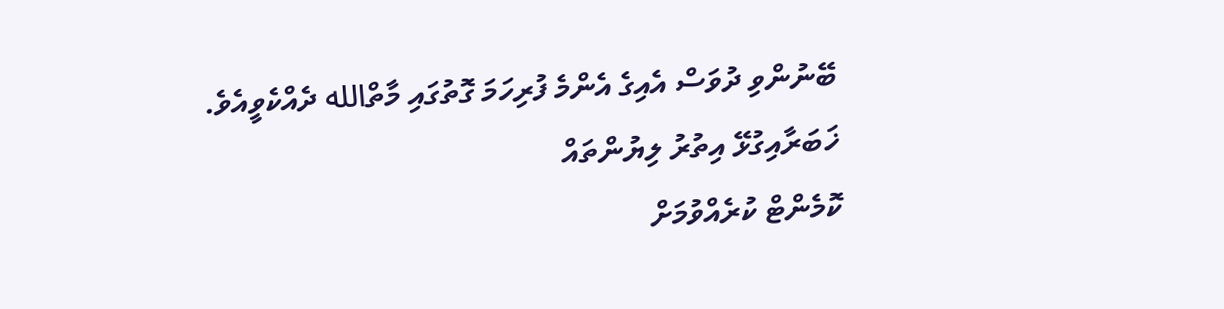ބޭނުންވި ދުވަސް އެއިގެ އެންމެ ފުރިހަމަ ގޮތުގައި މާތްالله ދެއްކެވީއެވެ.
ޚަބަރާއިގުޅޭ އިތުރު ލިޔުންތައް
ކޮމެންޓް ކުރެއްވުމަށް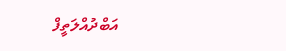އަބްދުއްލަތީފް